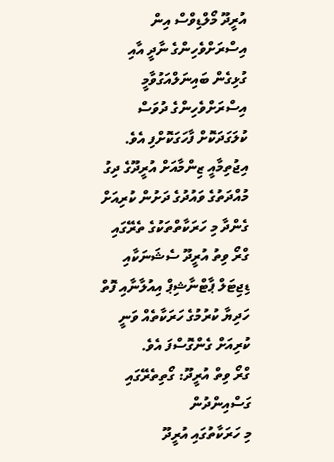އުރީދޫ މޯލްޑިވްސް އިން އިސްރަށްވެހިންގެ ނާދީ އާއި ގުޅިގެން ބައިނަލްއަގުވާމީ އިސްރަށްވެހިންގެ ދުވަސް ކުލަގަދަކޮށް ފާހަގަކޮށްފި އެވެ.
އިޖުތިމާއީ ޒިންމާއަށް އުރީދޫގެ ދިގު މުއްދަތުގެ ވައުދުގެ ދަށުން ކުރިއަށް ގެންދާ މި ހަރަކާތްތަކުގެ ތެރޭގައި ގްރޯ ވިތު އުރީދޫ ސެޝަނަކާއި ޑިޖިޓަލް ޕާޓްނާޝިޕް އިއުލާނާއި ފޮތް ހަދިޔާ ކުރުމުގެ ހަރަކާތެއް ވަނީ ކުރިއަށް ގެންގޮސްފަ އެވެ.
ގްރޯ ވިތް އުރީދޫ: ގޯތިތެރޭގައި ގަސްއިންދުން
މި ހަރަކާތުގައި އުރީދޫ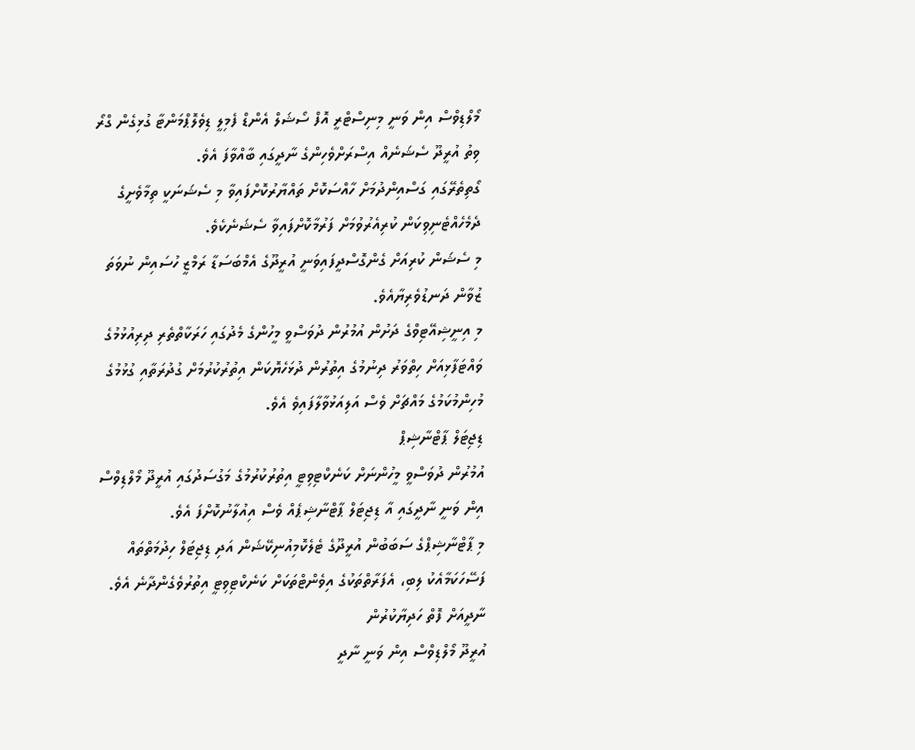މޯލްޑިވްސް އިން ވަނީ މިނިސްޓްރީ އޮފް ސޯޝަލް އެންޑް ފެމިލީ ޑިވެލޮޕްމަންޓާ ގުޅިގެން ގްރޯ ވިތު އުރީދޫ ސެޝަނެއް އިސްރަށްވެހިންގެ ނާދީގައި ބާއްވާފަ އެވެ.
ގޯތިތެރޭގައި ގަސްއިންދުމަށް ހާއްސަކޮށް ތައްޔާރުކޮށްފައިވާ މި ސެޝަނަކީ ތިމާވެށީގެ ދެމެހެއްޓެނިވިކަން ކުރިއެރުވުމަށް ފަރުމާކޮށްފައިވާ ސެޝަނެކެވެ.
މި ސެޝަން ކުރިއަށް ގެންގޮސްދީފައިވަނީ އުރީދޫގެ އެމްބަސަޑާ ރަމްޒީ ހުސައިން ނުވަތަ ޒުވާން ދަނޑުވެރިޔާއެވެ.
މި އިނީޝިއޭޓިވްގެ ދަށުން އުމުރުން ދުވަސްވީ މީހުންގެ މެދުގައި ހަރަކާތްތެރި ދިރިއުޅުމުގެ ވައްޓަފާޅިއަށް ހިތްވަރު ދިނުމުގެ އިތުރުން ދުޅަހެޔޮކަން އިތުރުކުރުމަށް ގުދުރަތާއި ގުޅުމުގެ މުހިންމުކަމުގެ މައްޗަށް ވެސް އަލިއަޅުވާލާފައިވެ އެވެ.
ޑިޖިޓަލް ޕާޓްނާޝިޕް
އުމުރުން ދުވަސްވީ މީހުންނަށް ކަނެކްޓިވިޓީ އިތުރުކުރުމުގެ މަގުސަދުގައި އުރީދޫ މޯލްޑިވްސް އިން ވަނީ ނާދީގައި އާ ޑިޖިޓަލް ޕާޓްނާޝިޕެއް ވެސް އިއުލާނުކޮށްފަ އެވެ.
މި ޕާޓްނާޝިޕްގެ ސަބަބުން އުރީދޫގެ ޓެލެކޮމިއުނިކޭޝަން އަދި ޑިޖިޓަލް ހިދުމަތްތައް ފަސޭހަކަމާއެކު ލިބި، އެފަރާތްތަކުގެ އިވެންޓްތަކަށް ކަނެކްޓިވިޓީ އިތުރުވެގެންދާނެ އެވެ.
ނާދީއަށް ފޮތް ހަދިޔާކުރުން
އުރީދޫ މޯލްޑިވްސް އިން ވަނީ ނާދީ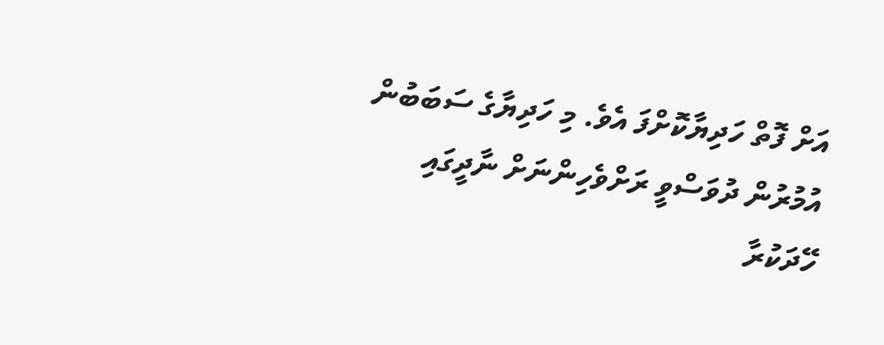އަށް ފޮތް ހަދިޔާކޮށްފަ އެވެ. މި ހަދިޔާގެ ސަބަބުން އުމުރުން ދުވަސްވީ ރަށްވެހިންނަށް ނާދީގައި ހޭދަކުރާ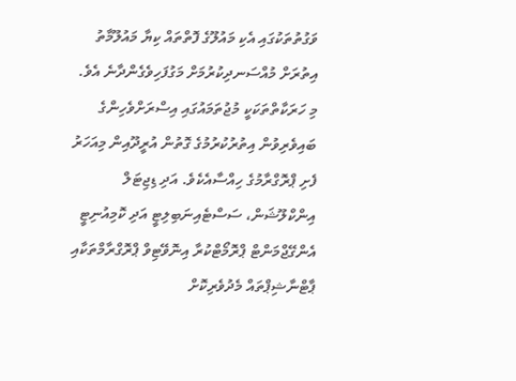ވަގުތުތަކުގައި އެކި މައުލޫގެ ފޮތްތައް ކިޔާ މައުލޫމާތު އިތުރަށް މުއްސަނދިކުރުމަށް މަގުފަހިވެގެންދާނެ އެވެ.
މި ހަރަކާތްތަކަކީ މުޖުތަމައުގައި އިސްރަށްވެހިންގެ ބައިވެރިވުން އިތުރުކުރުމުގެ ގޮތުން އުރީދޫއިން މިއަހަރު ފެށި ޕްރޮގްރާމުގެ ހިއްސާއެކެވެ. އަދި ޑިޖިޓަލް އިންކްލޫޝަން، ސަސްޓެއިނަބިލިޓީ އަދި ކޮމިއުނިޓީ އެންގޭޖްމަންޓް ޕްރޮމޯޓްކުރާ އިނޮވޭޓިވް ޕްރޮގްރާމްތަކާއި ޕާޓްނާޝިޕްތައް މެދުވެރިކޮށް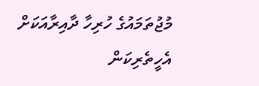މުޖުތަމައުގެ ހުރިހާ ދާއިރާއަކަށް އެހީތެރިކަން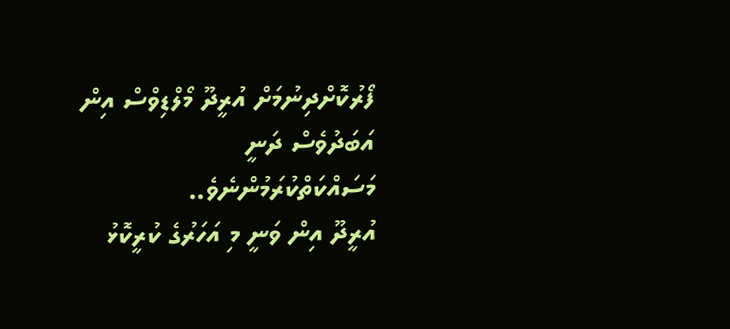ފޯރުކޮށްދިނުމަށް އުރީދޫ މޯލްޑިވްސް އިން އަބަދުވެސް ދަނީ މަސައްކަތްކުރަމުންނެވެ..
އުރީދޫ އިން ވަނީ މި އަހަރުގެ ކުރީކޮޅު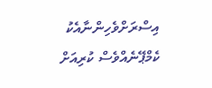އިސްރަށްވެހިންނާއެކު ކެމްޕޭނެއްވެސް ކުރިއަށް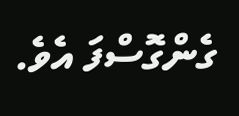ގެންގޮސްފަ އެވެ.